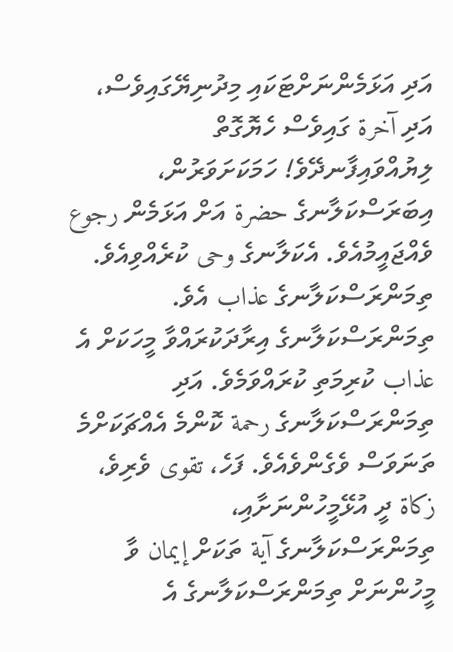އަދި އަޅަމެންނަށްޓަކައި މިދުނިޔޭގައިވެސް، އަދި آخرة ގައިވެސް ހެޔޮގޮތް ލިޔުއްވައިފާނދޭވެ! ހަމަކަށަވަރުން، އިބަރަސްކަލާނގެ حضرة އަށް އަޅަމެން رجوع ވެއްޖައީމުއެވެ. އެކަލާނގެ وحى ކުރެއްވިއެވެ. ތިމަންރަސްކަލާނގެ عذاب އެވެ. ތިމަންރަސްކަލާނގެ އިރާދަކުރައްވާ މީހަކަށް އެ عذاب ކުރިމަތި ކުރައްވަމެވެ. އަދި ތިމަންރަސްކަލާނގެ رحمة ކޮންމެ އެއްޗަކަށްމެ ތަނަވަސް ވެގެންވެއެވެ. ފަހެ، تقوى ވެރިވެ، زكاة ދީ އުޅޭމީހުންނަށާއި، ތިމަންރަސްކަލާނގެ آية ތަކަށް إيمان ވާ މީހުންނަށް ތިމަންރަސްކަލާނގެ އެ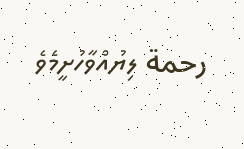رحمة ލިޔުއްވާހުށީމެވެ